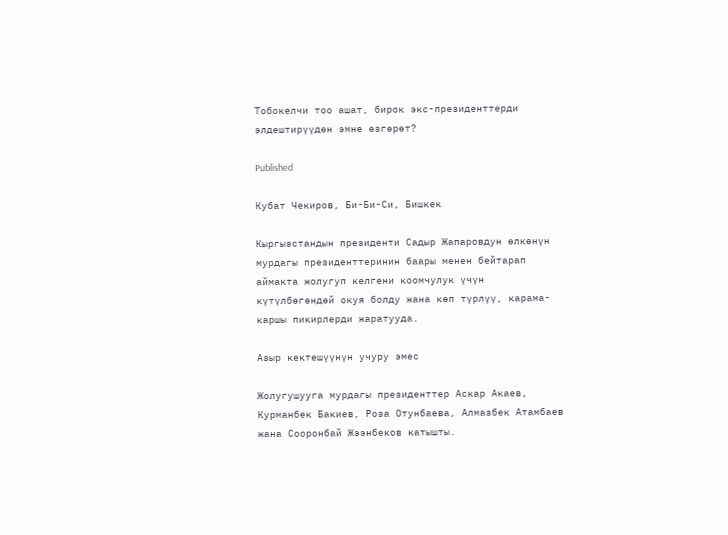Тобокелчи тоо ашат, бирок экс-президенттерди элдештирүүдөн эмне өзгөрөт?

Published

Кубат Чекиров, Би-Би-Си, Бишкек

Кыргызстандын президенти Садыр Жапаровдун өлкөнүн мурдагы президенттеринин баары менен бейтарап аймакта жолугуп келгени коомчулук үчүн күтүлбөгөндөй окуя болду жана көп түрлүү, карама-каршы пикирлерди жаратууда.

Азыр кектешүүнүн учуру эмес

Жолугушууга мурдагы президенттер Аскар Акаев, Курманбек Бакиев, Роза Отунбаева, Алмазбек Атамбаев жана Сооронбай Жээнбеков катышты.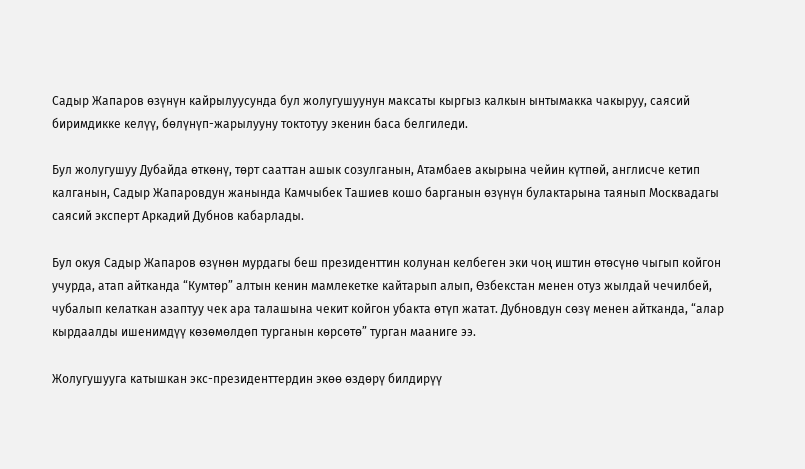Садыр Жапаров өзүнүн кайрылуусунда бул жолугушуунун максаты кыргыз калкын ынтымакка чакыруу, саясий биримдикке келүү, бөлүнүп-жарылууну токтотуу экенин баса белгиледи.

Бул жолугушуу Дубайда өткөнү, төрт сааттан ашык созулганын, Атамбаев акырына чейин күтпөй, англисче кетип калганын, Садыр Жапаровдун жанында Камчыбек Ташиев кошо барганын өзүнүн булактарына таянып Москвадагы саясий эксперт Аркадий Дубнов кабарлады.

Бул окуя Садыр Жапаров өзүнөн мурдагы беш президенттин колунан келбеген эки чоң иштин өтөсүнө чыгып койгон учурда, атап айтканда “Кумтөр” алтын кенин мамлекетке кайтарып алып, Өзбекстан менен отуз жылдай чечилбей, чубалып келаткан азаптуу чек ара талашына чекит койгон убакта өтүп жатат. Дубновдун сөзү менен айтканда, “алар кырдаалды ишенимдүү көзөмөлдөп турганын көрсөтө” турган мааниге ээ.

Жолугушууга катышкан экс-президенттердин экөө өздөрү билдирүү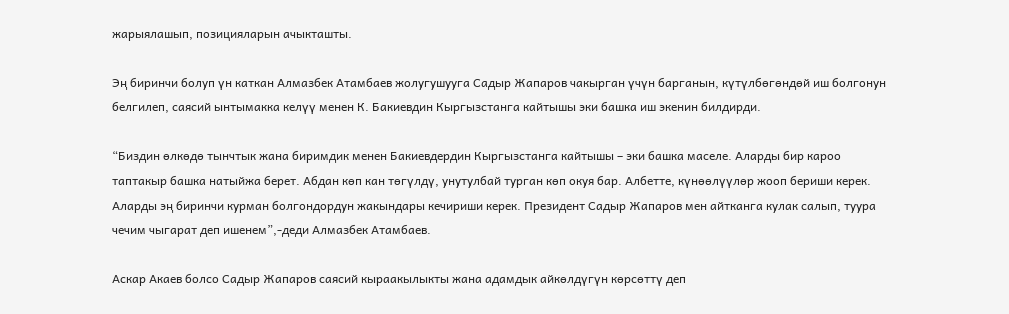жарыялашып, позицияларын ачыкташты.

Эң биринчи болуп үн каткан Алмазбек Атамбаев жолугушууга Садыр Жапаров чакырган үчүн барганын, күтүлбөгөндөй иш болгонун белгилеп, саясий ынтымакка келүү менен К. Бакиевдин Кыргызстанга кайтышы эки башка иш экенин билдирди.

“Биздин өлкөдө тынчтык жана биримдик менен Бакиевдердин Кыргызстанга кайтышы – эки башка маселе. Аларды бир кароо таптакыр башка натыйжа берет. Абдан көп кан төгүлдү, унутулбай турган көп окуя бар. Албетте, күнөөлүүлөр жооп бериши керек. Аларды эң биринчи курман болгондордун жакындары кечириши керек. Президент Садыр Жапаров мен айтканга кулак салып, туура чечим чыгарат деп ишенем”,-деди Алмазбек Атамбаев.

Аскар Акаев болсо Садыр Жапаров саясий кыраакылыкты жана адамдык айкөлдүгүн көрсөттү деп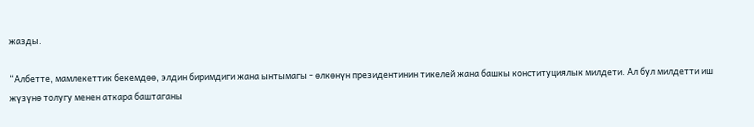жазды.

“Албетте, мамлекеттик бекемдөө, элдин биримдиги жана ынтымагы - өлкөнүн президентинин тикелей жана башкы конституциялык милдети. Ал бул милдетти иш жүзүнө толугу менен аткара баштаганы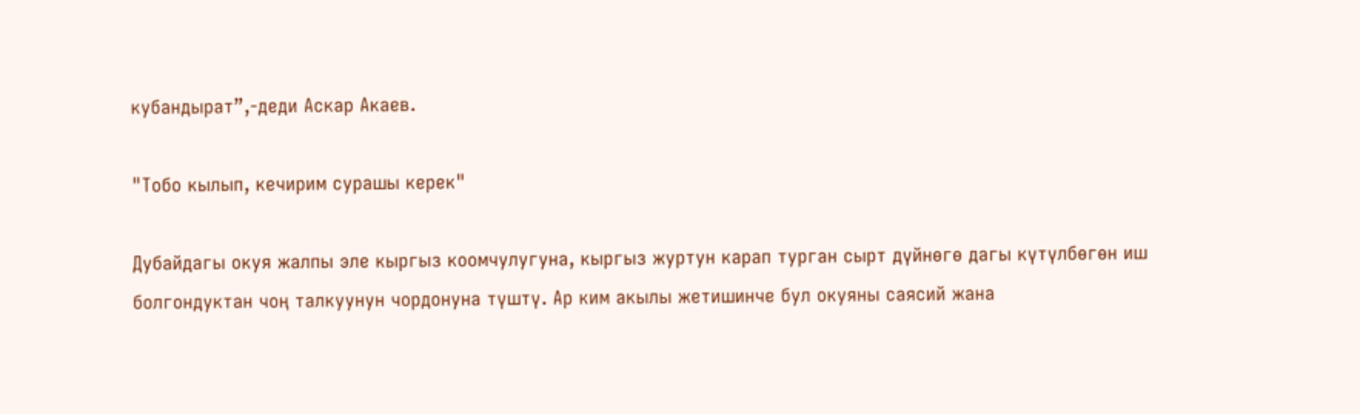кубандырат”,-деди Аскар Акаев.

"Тобо кылып, кечирим сурашы керек"

Дубайдагы окуя жалпы эле кыргыз коомчулугуна, кыргыз журтун карап турган сырт дүйнөгө дагы күтүлбөгөн иш болгондуктан чоң талкуунун чордонуна түштү. Ар ким акылы жетишинче бул окуяны саясий жана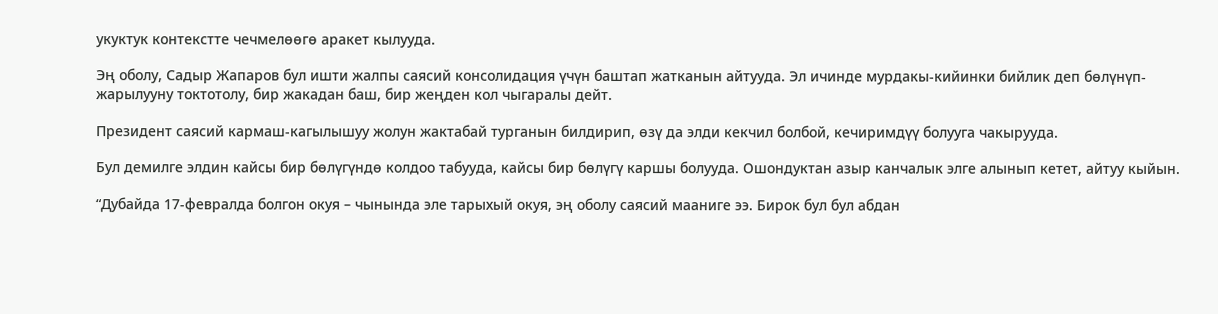укуктук контекстте чечмелөөгө аракет кылууда.

Эң оболу, Садыр Жапаров бул ишти жалпы саясий консолидация үчүн баштап жатканын айтууда. Эл ичинде мурдакы-кийинки бийлик деп бөлүнүп-жарылууну токтотолу, бир жакадан баш, бир жеңден кол чыгаралы дейт.

Президент саясий кармаш-кагылышуу жолун жактабай турганын билдирип, өзү да элди кекчил болбой, кечиримдүү болууга чакырууда.

Бул демилге элдин кайсы бир бөлүгүндө колдоо табууда, кайсы бир бөлүгү каршы болууда. Ошондуктан азыр канчалык элге алынып кетет, айтуу кыйын.

“Дубайда 17-февралда болгон окуя – чынында эле тарыхый окуя, эң оболу саясий мааниге ээ. Бирок бул бул абдан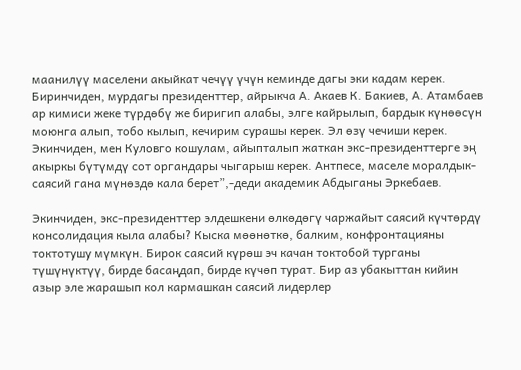маанилүү маселени акыйкат чечүү үчүн кеминде дагы эки кадам керек. Биринчиден, мурдагы президенттер, айрыкча А. Акаев К. Бакиев, А. Атамбаев ар кимиси жеке түрдөбү же биригип алабы, элге кайрылып, бардык күнөөсүн моюнга алып, тобо кылып, кечирим сурашы керек. Эл өзү чечиши керек. Экинчиден, мен Куловго кошулам, айыпталып жаткан экс-президенттерге эң акыркы бүтүмдү сот органдары чыгарыш керек. Антпесе, маселе моралдык-саясий гана мүнөздө кала берет”,-деди академик Абдыганы Эркебаев.

Экинчиден, экс-президенттер элдешкени өлкөдөгү чаржайыт саясий күчтөрдү консолидация кыла алабы? Кыска мөөнөткө, балким, конфронтацияны токтотушу мүмкүн. Бирок саясий күрөш эч качан токтобой турганы түшүнүктүү, бирде басаңдап, бирде күчөп турат. Бир аз убакыттан кийин азыр эле жарашып кол кармашкан саясий лидерлер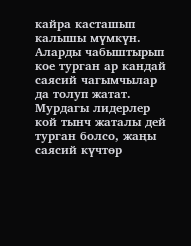кайра касташып калышы мүмкүн. Аларды чабыштырып кое турган ар кандай саясий чагымчылар да толуп жатат. Мурдагы лидерлер кой тынч жаталы дей турган болсо, жаңы саясий күчтөр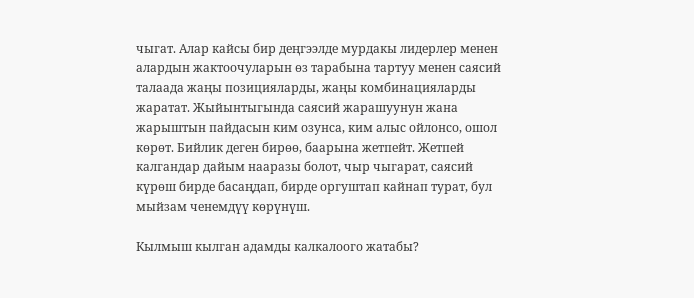чыгат. Алар кайсы бир деңгээлде мурдакы лидерлер менен алардын жактоочуларын өз тарабына тартуу менен саясий талаада жаңы позицияларды, жаңы комбинацияларды жаратат. Жыйынтыгында саясий жарашуунун жана жарыштын пайдасын ким озунса, ким алыс ойлонсо, ошол көрөт. Бийлик деген бирөө, баарына жетпейт. Жетпей калгандар дайым нааразы болот, чыр чыгарат, саясий күрөш бирде басаңдап, бирде оргуштап кайнап турат, бул мыйзам ченемдүү көрүнүш.

Кылмыш кылган адамды калкалоого жатабы?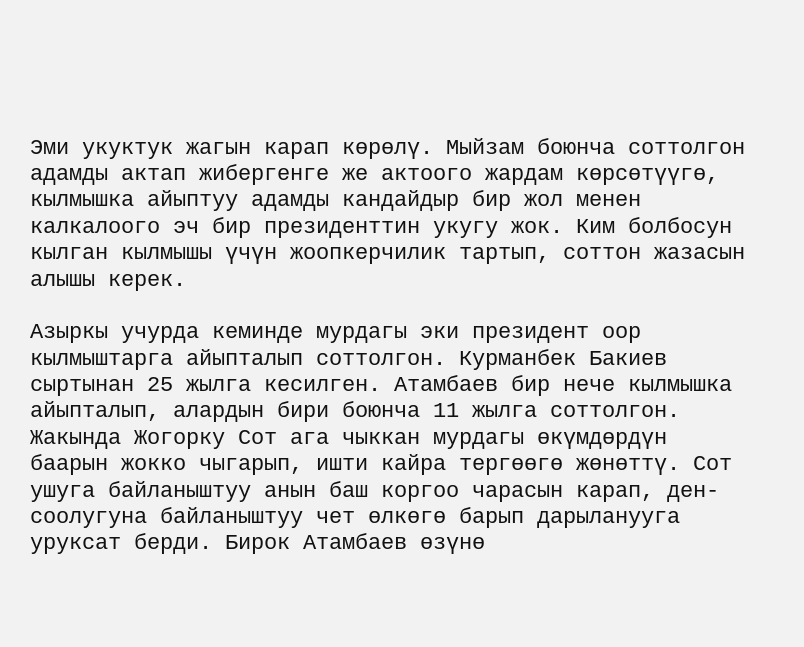Эми укуктук жагын карап көрөлү. Мыйзам боюнча соттолгон адамды актап жибергенге же актоого жардам көрсөтүүгө, кылмышка айыптуу адамды кандайдыр бир жол менен калкалоого эч бир президенттин укугу жок. Ким болбосун кылган кылмышы үчүн жоопкерчилик тартып, соттон жазасын алышы керек.

Азыркы учурда кеминде мурдагы эки президент оор кылмыштарга айыпталып соттолгон. Курманбек Бакиев сыртынан 25 жылга кесилген. Атамбаев бир нече кылмышка айыпталып, алардын бири боюнча 11 жылга соттолгон. Жакында Жогорку Сот ага чыккан мурдагы өкүмдөрдүн баарын жокко чыгарып, ишти кайра тергөөгө жөнөттү. Сот ушуга байланыштуу анын баш коргоо чарасын карап, ден-соолугуна байланыштуу чет өлкөгө барып дарыланууга уруксат берди. Бирок Атамбаев өзүнө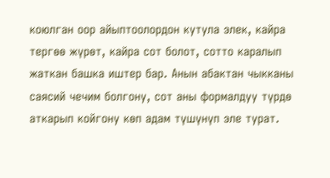коюлган оор айыптоолордон кутула элек, кайра тергөө жүрөт, кайра сот болот, сотто каралып жаткан башка иштер бар. Анын абактан чыкканы саясий чечим болгону, сот аны формалдуу түрдө аткарып койгону көп адам түшүнүп эле турат.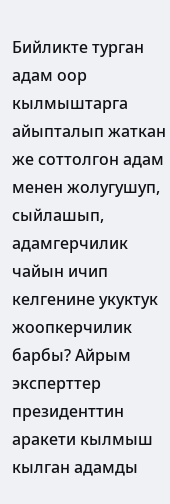Бийликте турган адам оор кылмыштарга айыпталып жаткан же соттолгон адам менен жолугушуп, сыйлашып, адамгерчилик чайын ичип келгенине укуктук жоопкерчилик барбы? Айрым эксперттер президенттин аракети кылмыш кылган адамды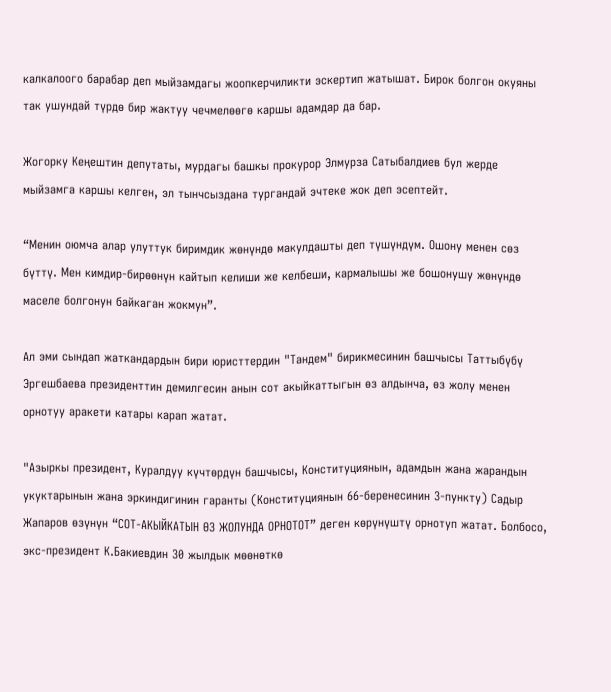калкалоого барабар деп мыйзамдагы жоопкерчиликти эскертип жатышат. Бирок болгон окуяны так ушундай түрдө бир жактуу чечмелөөгө каршы адамдар да бар.

Жогорку Кеңештин депутаты, мурдагы башкы прокурор Элмурза Сатыбалдиев бул жерде мыйзамга каршы келген, эл тынчсыздана тургандай эчтеке жок деп эсептейт.

“Менин оюмча алар улуттук биримдик жөнүндө макулдашты деп түшүндүм. Ошону менен сөз бүттү. Мен кимдир-бирөөнүн кайтып келиши же келбеши, кармалышы же бошонушу жөнүндө маселе болгонун байкаган жокмун”.

Ал эми сындап жаткандардын бири юристтердин "Тандем" бирикмесинин башчысы Таттыбүбү Эргешбаева президенттин демилгесин анын сот акыйкаттыгын өз алдынча, өз жолу менен орнотуу аракети катары карап жатат.

"Азыркы президент, Куралдуу күчтөрдүн башчысы, Конституциянын, адамдын жана жарандын укуктарынын жана эркиндигинин гаранты (Конституциянын 66-беренесинин 3-пункту) Садыр Жапаров өзүнүн “СОТ-АКЫЙКАТЫН ӨЗ ЖОЛУНДА ОРНОТОТ” деген көрүнүштү орнотуп жатат. Болбосо, экс-президент К.Бакиевдин 30 жылдык мөөнөткө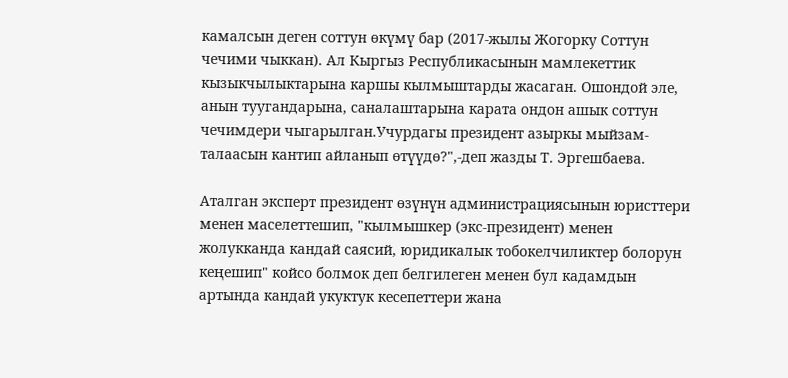камалсын деген соттун өкүмү бар (2017-жылы Жогорку Соттун чечими чыккан). Ал Кыргыз Республикасынын мамлекеттик кызыкчылыктарына каршы кылмыштарды жасаган. Ошондой эле, анын туугандарына, саналаштарына карата ондон ашык соттун чечимдери чыгарылган.Учурдагы президент азыркы мыйзам-талаасын кантип айланып өтүүдө?",-деп жазды Т. Эргешбаева.

Аталган эксперт президент өзүнүн администрациясынын юристтери менен маселеттешип, "кылмышкер (экс-президент) менен жолукканда кандай саясий, юридикалык тобокелчиликтер болорун кеңешип" койсо болмок деп белгилеген менен бул кадамдын артында кандай укуктук кесепеттери жана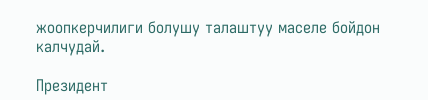жоопкерчилиги болушу талаштуу маселе бойдон калчудай.

Президент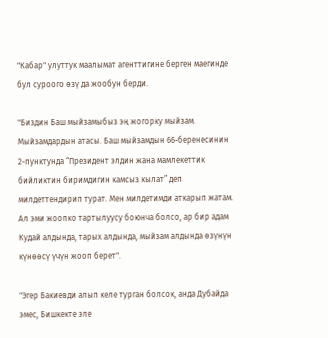"Кабар" улуттук маалымат агенттигине берген маегинде бул суроого өзү да жообун берди.

"Биздин Баш мыйзамыбыз эң жогорку мыйзам. Мыйзамдардын атасы. Баш мыйзамдын 66-беренесинин 2-пунктунда “Президент элдин жана мамлекеттик бийликтин биримдигин камсыз кылат” деп милдеттендирип турат. Мен милдетимди аткарып жатам. Ал эми жоопко тартылуусу боюнча болсо, ар бир адам Кудай алдында, тарых алдында, мыйзам алдында өзүнүн күнөөсү үчүн жооп берет".

"Эгер Бакиевди алып келе турган болсок, анда Дубайда эмес, Бишкекте эле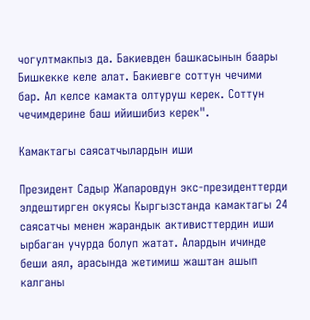чогултмакпыз да. Бакиевден башкасынын баары Бишкекке келе алат. Бакиевге соттун чечими бар. Ал келсе камакта олтуруш керек. Соттун чечимдерине баш ийишибиз керек".

Камактагы саясатчылардын иши

Президент Садыр Жапаровдун экс-президенттерди элдештирген окуясы Кыргызстанда камактагы 24 саясатчы менен жарандык активисттердин иши ырбаган учурда болуп жатат. Алардын ичинде беши аял, арасында жетимиш жаштан ашып калганы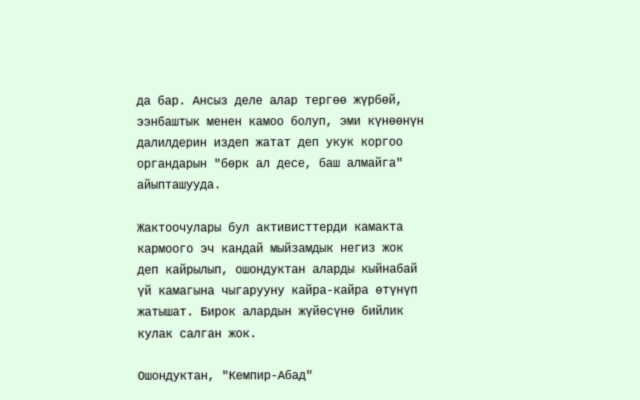да бар. Ансыз деле алар тергөө жүрбөй, ээнбаштык менен камоо болуп, эми күнөөнүн далилдерин издеп жатат деп укук коргоо органдарын "бөрк ал десе, баш алмайга" айыпташууда.

Жактоочулары бул активисттерди камакта кармоого эч кандай мыйзамдык негиз жок деп кайрылып, ошондуктан аларды кыйнабай үй камагына чыгарууну кайра-кайра өтүнүп жатышат. Бирок алардын жүйөсүнө бийлик кулак салган жок.

Ошондуктан, "Кемпир-Абад"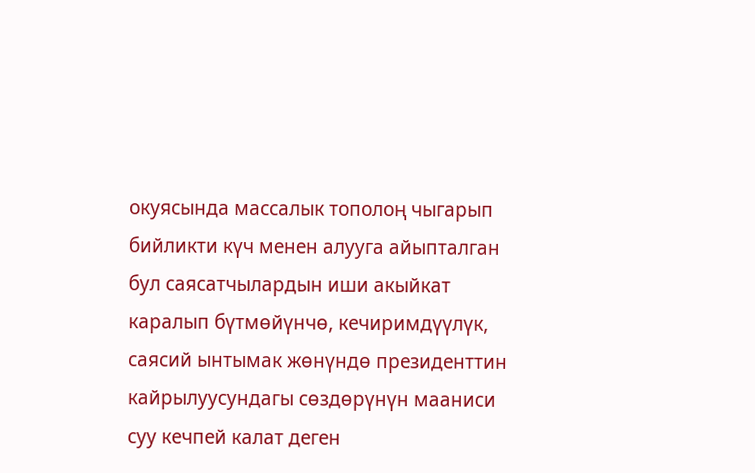окуясында массалык тополоң чыгарып бийликти күч менен алууга айыпталган бул саясатчылардын иши акыйкат каралып бүтмөйүнчө, кечиримдүүлүк, саясий ынтымак жөнүндө президенттин кайрылуусундагы сөздөрүнүн мааниси суу кечпей калат деген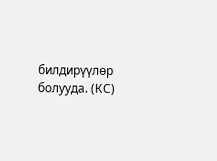билдирүүлөр болууда. (КС)